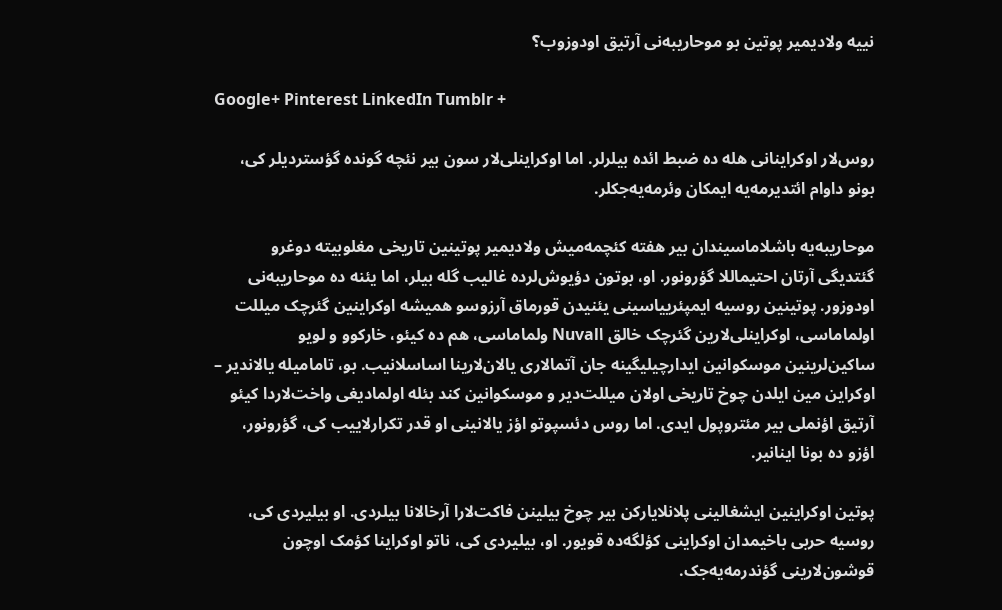نییه ولادیمیر پوتین بو موحاریبه‌نی آرتیق اودوزوب؟

Google+ Pinterest LinkedIn Tumblr +

روس‌لار اوکراینانی هله ده ضبط ائده بیلرلر. اما اوکراینلی‌لار سون بیر نئچه گونده گؤستردیلر کی، بونو داوام ائتدیرمه‌یه ایمکان وئرمه‌یه‌جکلر.

موحاریبه‌یه باشلاماسیندان بیر هفته کئچمه‌میش ولادیمیر پوتینین تاریخی مغلوبیته دوغرو گئتدیگی آرتان احتیماللا گؤرونور. او، بوتون دؤیوش‌لرده غالیب گله بیلر، اما یئنه ده موحاریبه‌نی اودوزور. پوتینین روسیه ایمپئرییاسینی یئنیدن قورماق آرزوسو همیشه اوکراینین گئرچک میللت اولماماسی، اوکراینلی‌لارین گئرچک خالق اNuval ولماماسی، هم ده کیئو، خارکوو و لویو ساکین‌لرینین موسکوانین ایدارچیلیگینه جان آتمالاری یالان‌لارینا اساسلانیب. بو، تامامیله یالاندیر – اوکراین مین ایلدن چوخ تاریخی اولان میللت‌دیر و موسکوانین کند بئله اولمادیغی واخت‌لاردا کیئو آرتیق اؤنملی بیر مئتروپول ایدی. اما روس دئسپوتو اؤز یالانینی او قدر تکرارلاییب کی، گؤرونور، اؤزو ده بونا اینانیر.

پوتین اوکراینین ایشغالینی پلانلایارکن بیر چوخ بیلینن فاکت‌لارا آرخالانا بیلردی. او بیلیردی کی، روسیه حربی باخیمدان اوکراینی کؤلگه‌ده قویور. او، بیلیردی کی، ناتو اوکراینا کؤمک اوچون قوشون‌لارینی گؤندرمه‌یه‌جک.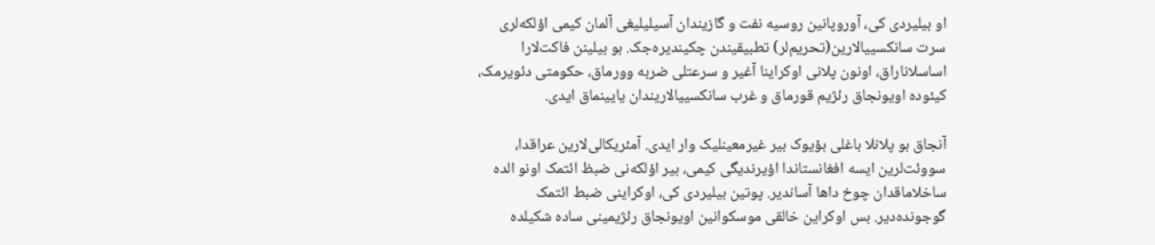او بیلیردی کی، آوروپانین روسیه نفت و گازیندان آسیلیلیغی آلمان کیمی اؤلکه‌لری سرت سانکسییالارین(تحریم‌لر) تطبیقیندن چکیندیره‌جک. بو بیلینن فاکت‌لارا اساسلاناراق، اونون پلانی اوکراینا آغیر و سرعتلی ضربه وورماق، حکومتی دئویرمک، کیئوده اویونجاق رئژیم قورماق و غرب سانکسییالاریندان یایینماق ایدی.

آنجاق بو پلانلا باغلی بؤیوک بیر غیرمعینلیک وار ایدی. آمئریکالی‌لارین عراقدا، سووئت‌لرین ایسه افغانستاندا اؤیرندیگی کیمی، بیر اؤلکه‌نی ضبظ ائتمک اونو الده ساخلاماقدان چوخ داها آساندیر. پوتین بیلیردی کی، اوکراینی ضبط ائتمک گوجونده‌دیر. بس اوکراین خالقی موسکوانین اویونجاق رئژیمینی ساده شکیلده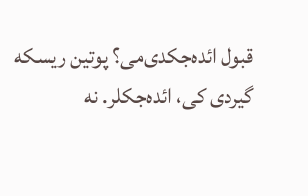قبول ائده‌‌جکدی‌می؟ پوتین ریسکه گیردی کی، ائده‌‌جکلر. نه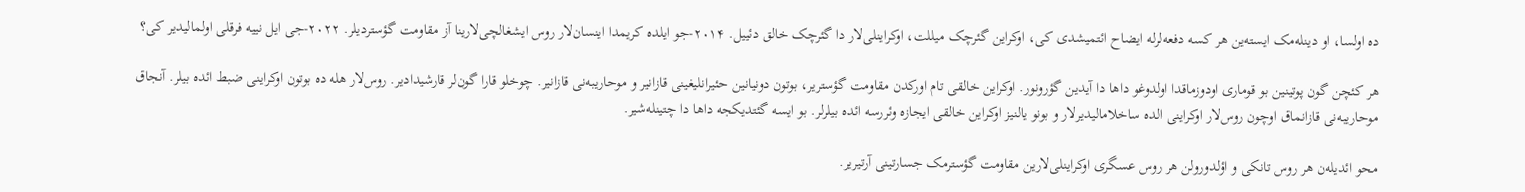ده اولسا، او دینله‌مک ایسته‌ین هر کسه دفعه‌لرله ایضاح ائتمیشدی کی، اوکراین گئرچک میللت، اوکراینلی‌لار دا گئرچک خالق دئییل. ۲۰۱۴-جو ایلده کریمدا اینسان‌لار روس ایشغالچی‌لارینا آز مقاومت گؤستردیلر. ۲۰۲۲-جی ایل نییه فرقلی اولمالیدیر کی؟

هر کئچن گون پوتینین بو قوماری اودوزماقدا اولدوغو داها دا آیدین گؤرونور. اوکراین خالقی تام اورکدن مقاومت گؤستریر، بوتون دونیانین حئیرانلیغینی قازانیر و موحاریبه‌نی قازانیر. چوخلو قارا گون‌لر قارشیدادیر. روس‌لار هله ده بوتون اوکراینی ضبط ائده بیلر. آنجاق موحاریبه‌نی قازانماق اوچون روس‌لار اوکراینی الده ساخلامالیدیرلار و بونو یالنیز اوکراین خالقی ایجازه وئررسه ائده بیلرلر. بو ایسه گئتدیکجه داها دا چتینله‌شیر.

محو ائدیله‌ن هر روس تانکی و اؤلدورولن هر روس عسگری اوکراینلی‌لارین مقاومت گؤسترمک جسارتینی آرتیریر.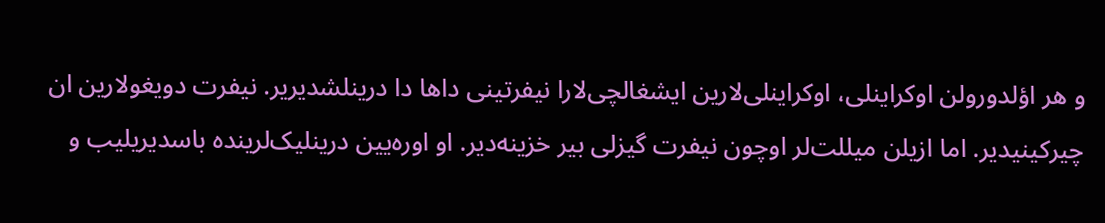و هر اؤلدورولن اوکراینلی، اوکراینلی‌لارین ایشغالچی‌لارا نیفرتینی داها دا درینلشدیریر. نیفرت دویغولارین ان چیرکینیدیر. اما ازیلن میللت‌لر اوچون نیفرت گیزلی بیر خزینه‌دیر. او اوره‌یین درینلیک‌لرینده باسدیریلیب و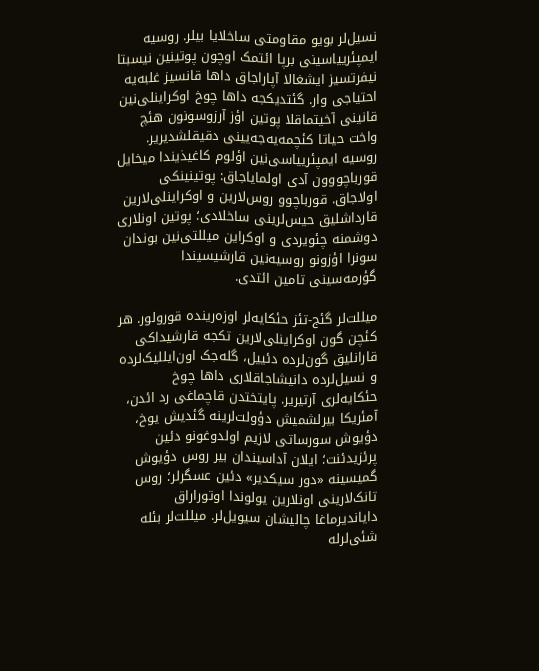نسیل‌لر بویو مقاومتی ساخلایا بیلر. روسیه ایمپئرییاسینی برپا ائتمک اوچون پوتینین نیسبتا نیفرتسیز ایشغالا آپاراجاق داها قانسیز غلبه‌یه احتیاجی وار. گئتدیکجه داها چوخ اوکراینلی‌نین قانینی آخیتماقلا پوتین اؤز آرزوسونون هئچ واخت حیاتا کئچمه‌یه‌جه‌یینی دقیقلشدیریر. روسیه ایمپئرییاسی‌نین اؤلوم کاغیذیندا میخایل قورباچووون آدی اولمایاجاق: پوتینینکی اولاجاق. قورباچوو روس‌لارین و اوکراینلی‌لارین قارداشلیق حیس‌لرینی ساخلادی؛ پوتین اونلاری دوشمنه چئویردی و اوکراین میللتی‌نین بوندان سونرا اؤزونو روسیه‌نین قارشیسیندا گؤرمه‌سینی تامین ائتدی.

میللت‌لر گئج-تئز حئکایه‌لر اوزه‌رینده قورولور. هر کئچن گون اوکراینلی‌لارین تکجه قارشیداکی قارانلیق گون‌لرده دئییل، گله‌جک اون‌ایللیک‌لرده و نسیل‌لرده دانیشاجاقلاری داها چوخ حئکایه‌لری آرتیریر. پایتختدن قاچماغی رد ائد‌ن، آمئریکا بیرلشمیش دؤولت‌لرینه گئدیش یوخ، دؤیوش سورساتی لازیم اولدوغونو دئین پرئزیدئنت؛ ایلان آداسیندان بیر روس دؤیوش گمیسینه «دور سیکدیر» دئین عسگرلر؛ روس تانک‌لارینی اونلارین یولوندا اوتوراراق دایاندیرماغا چالیشان سیویل‌لر. میللت‌لر بئله شئی‌لرله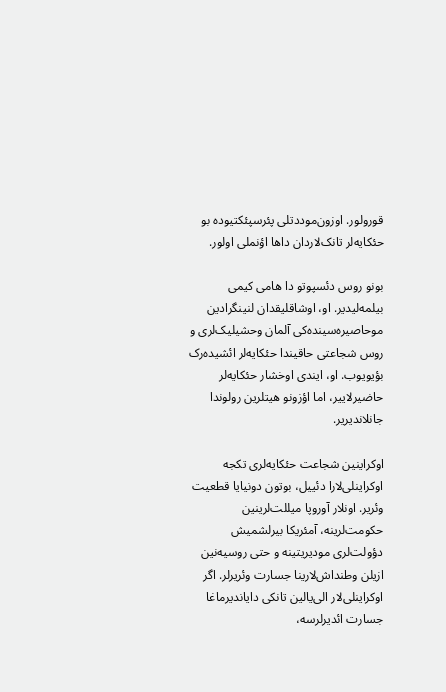قورولور. اوزون‌موددتلی پئرسپئکتیوده بو حئکایه‌لر تانک‌لاردان داها اؤنملی اولور.

بونو روس دئسپوتو دا هامی کیمی بیلمه‌لیدیر. او، اوشاقلیقدان لنینگرادین موحاصیره‌سینده‌کی آلمان وحشیلیک‌لری و روس شجاعتی حاقیندا حئکایه‌لر ائشیده‌رک بؤیویوب. او، ایندی اوخشار حئکایه‌لر حاضیرلاییر، اما اؤزونو هیتلرین رولوندا جانلاندیریر.

اوکراینین شجاعت حئکایه‌لری تکجه اوکراینلی‌لارا دئییل، بوتون دونیایا قطعیت وئریر. اونلار آوروپا میللت‌لرینین حکومت‌لرینه، آمئریکا بیرلشمیش دؤولت‌لری مودیریتینه و حتی روسیه‌نین ازیلن وطنداش‌لارینا جسارت وئریرلر. اگر اوکراینلی‌لار الی‌یالین تانکی دایاندیرماغا جسارت ائدیرلرسه،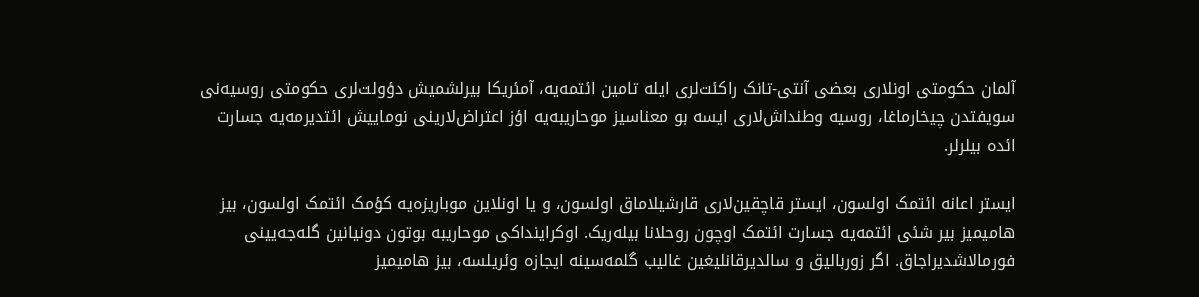آلمان حکومتی اونلاری بعضی آنتی-تانک راکئت‌لری ایله تامین ائتمه‌یه، آمئریکا بیرلشمیش دؤولت‌لری حکومتی روسیه‌نی سویفتدن چیخارماغا، روسیه وطنداش‌لاری ایسه بو معناسیز موحاریبه‌یه اؤز اعتراض‌لارینی نوماییش ائتدیرمه‌یه جسارت ائده بیلرلر.

ایستر اعانه ائتمک اولسون، ایستر قاچقین‌لاری قارشیلاماق اولسون، و یا اونلاین موباریزه‌یه کؤمک ائتمک اولسون، بیز هامیمیز بیر شئی ائتمه‌یه جسارت ائتمک اوچون روحلانا بیله‌ریک. اوکراینداکی موحاریبه بوتون دونیانین گله‌جه‌یینی فورمالاشدیراجاق. اگر زوربالیق و سالدیرقانلیغین غالیب گلمه‌سینه ایجازه وئریلسه، بیز هامیمیز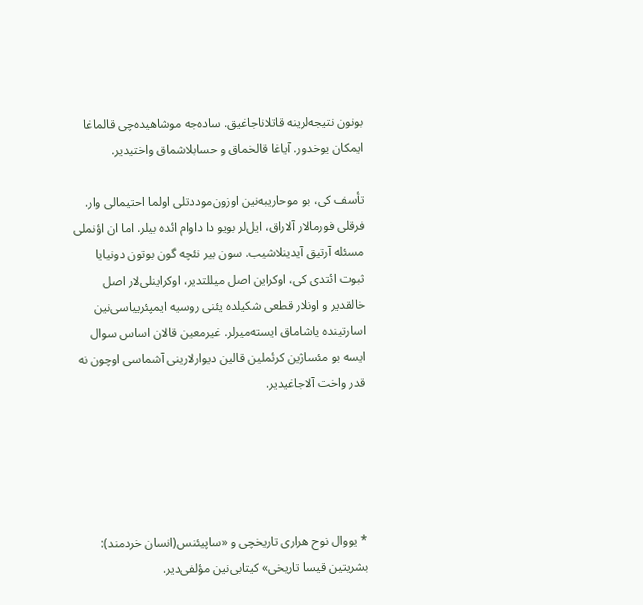بونون نتیجه‌لرینه قاتلاناجاغیق. ساده‌جه موشاهیده‌چی قالماغا ایمکان یوخدور. آیاغا قالخماق و حسابلاشماق واختیدیر.

تأسف کی، بو موحاریبه‌نین اوزون‌موددتلی اولما احتیمالی وار. فرقلی فورمالار آلاراق، ایل‌لر بویو دا داوام ائده بیلر. اما ان اؤنملی مسئله آرتیق آیدینلاشیب. سون بیر نئچه گون بوتون دونیایا ثبوت ائتدی کی، اوکراین اصل میللتدیر، اوکراینلی‌لار اصل خالقدیر و اونلار قطعی شکیلده یئنی روسیه ایمپئرییاسی‌نین اسارتینده یاشاماق ایسته‌میرلر. غیرمعین قالان اساس سوال ایسه بو مئساژین کرئملین قالین دیوارلارینی آشماسی اوچون نه قدر واخت آلاجاغیدیر.





* یووال نوح هراری تاریخچی و «ساپیئنس(انسان خردمند): بشریتین قیسا تاریخی» کیتابی‌نین مؤلفی‌دیر.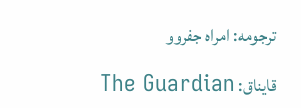ترجومه: امراه جفروو

قایناق: The Guardian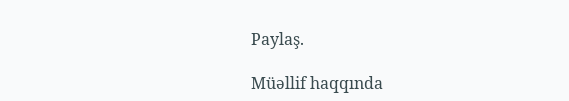Paylaş.

Müəllif haqqında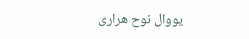یووال نوح هراری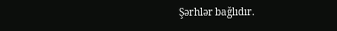Şərhlər bağlıdır.